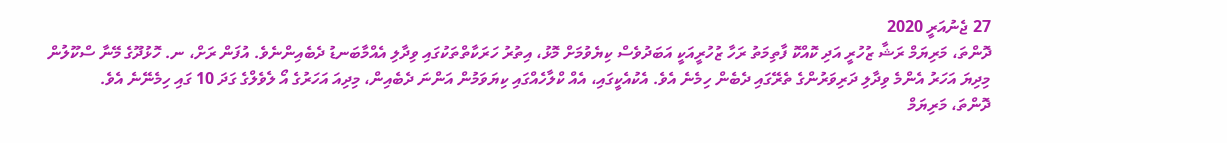27 ޖެނުއަރީ 2020
ދޮންތަ، މަރިޔަމް ރަޝާ ޒުހުރީ އަދި ކޮއްކޮ ފާތިމަތު ރަހާ ޒުހުރީއަކީ އަބަދުވެސް ކިޔެވުމަށް މޮޅު، އިތުރު ހަރަކާތްތަކުގައި ވިދާލި އެއްމާބަނޑު ދެބެއިންނެވެ. އުފަން ރަށް، ނ. ހޮޅުދޫގެ މޭނާ ސްކޫލުން މިދިޔަ އަހަރު އެންމެ ވިދާލި ދަރިވަރުންގެ ތެރޭގައި ދެބެން ހިމެނެ އެވެ. އެކުއެކީގައި، އެއް ކްލާހެއްގައި ކިޔަވަމުން އަންނަ ދެބެއިން، މިދިއަ އަހަރުގެ އޯ ލެވެލްގެ ގަދަ 10 ގައި ހިމެނޭނެ އެވެ.
ދޮންތަ، މަރިޔަމް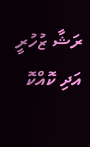ރަޝާ ޒުހުރީ އަދި ކޮއްކޮ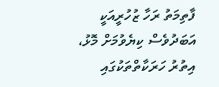ފާތިމަތު ރަހާ ޒުހުރީއަކީ އަބަދުވެސް ކިޔެވުމަށް މޮޅު، އިތުރު ހަރަކާތްތަކުގައި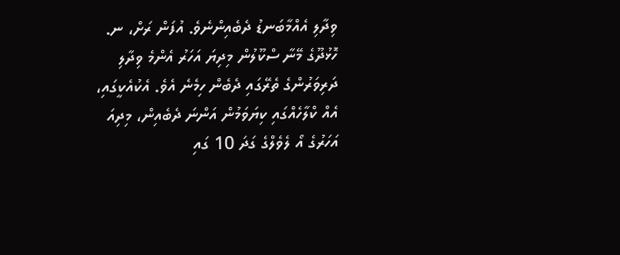ވިދާލި އެއްމާބަނޑު ދެބެއިންނެވެ. އުފަން ރަށް، ނ. ހޮޅުދޫގެ މޭނާ ސްކޫލުން މިދިޔަ އަހަރު އެންމެ ވިދާލި ދަރިވަރުންގެ ތެރޭގައި ދެބެން ހިމެނެ އެވެ. އެކުއެކީގައި، އެއް ކްލާހެއްގައި ކިޔަވަމުން އަންނަ ދެބެއިން، މިދިއަ އަހަރުގެ އޯ ލެވެލްގެ ގަދަ 10 ގައި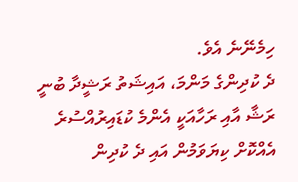ހިމެނޭނެ އެވެ.
ދެ ކުދިންގެ މަންމަ، އައިޝަތު ރަޝީދާ ބުނީ ރަޝާ އާއި ރަހާއަކީ އެންމެ ކުޑައިރުއްސުރެ އެއްކޮށް ކިޔަވަމުން އައި ދެ ކުދިން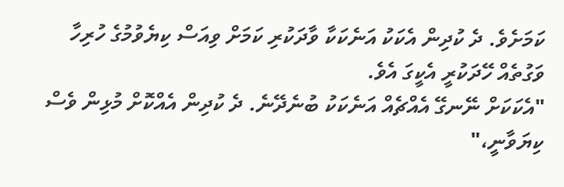ކަމަށެވެ. ދެ ކުދިން އެކަކު އަނެކަކާ ވާދަކުރި ކަމަށް ވިއަސް ކިޔެވުމުގެ ހުރިހާ ވަގުތެއް ހޭދަކުރީ އެކީގަ އެވެ.
"އެކަކަށް ނޭނގޭ އެއްޗެއް އަނެކަކު ބުނެދޭނެ. ދެ ކުދިން އެއްކޮށް މުޅިން ވެސް ކިޔަވާނީ،"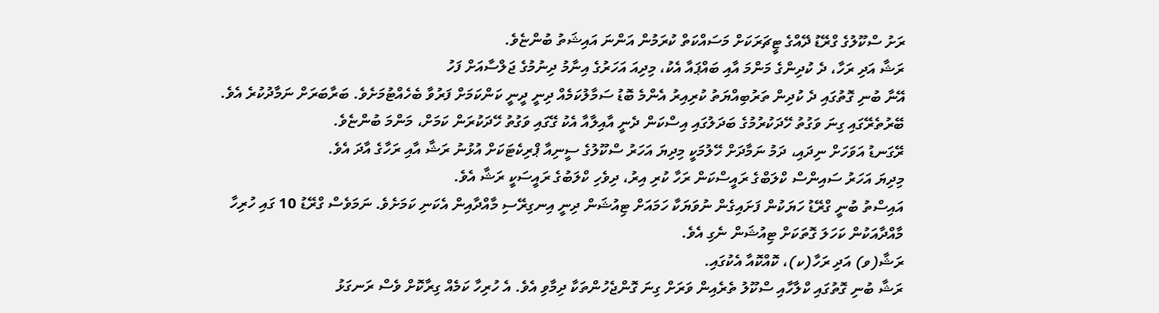ރަށު ސްކޫލުގެ ގްރޭޑު ދޭއްގެ ޓީޗަރަކަށް މަސައްކަތް ކުރަމުން އަންނަ އައިޝަތު ބުންޏެވެ.
ރަޝާ އަދި ރަހާ، ދެ ކުދިންގެ މަންމަ އާއި ބައްޕައާ އެކު، މިދިއަ އަހަރުގެ އިނާމު ދިނުމުގެ ޖަލްސާއަށް ފަހު
އޭނާ ބުނި ގޮތުގައި ދެ ކުދިން ތަރުބިއްޔަތު ކުރިއިރު އެންމެ ބޮޑު ސަމާލުކަމެއް ދިނީ ދީނީ ކަންކަމަށް ފަރުވާ ބެހެއްޓުމަށެވެ. ބަރާބަރަށް ނަމާދުކުރެ އެވެ. ބޭރުތެރޭގައި ގިނަ ވަގުތު ހޭދަކުރުމުގެ ބަދަލުގައި އިސްކަން ދެނީ އާއިލާއާ އެކު ގޭގައި ވަގުތު ހޭދަކުރަން ކަމަށް، މަންމަ ބުންޏެވެ.
ރޭގަނޑު އަވަހަށް ނިދައި، ދަމު ނަމާދަށް ހޭލުމަކީ މިދިޔަ އަހަރު ސްކޫލުގެ ސީނިއާ ޕްރިކެޓަކަށް އުޅުނު ރަޝާ އާއި ރަހާގެ އާދަ އެވެ.
މިދިޔަ އަހަރު ސައިންސް ކްލަބްގެ ރައީސްކަން ރަހާ ކުރި އިރު، ދިވެހި ކްލަބުގެ ރައީސަކީ ރަޝާ އެވެ.
އައިސްތު ބުނީ ގްރޭޑު ހަޔަކުން ފަށައިގެން ނުވަޔަކާ ހަމައަށް ޓިއުޝަން ދިނީ އިނގިރޭސި މާއްދާއިން އެކަނި ކަމަށެވެ. ނަމަވެސް ގްރޭޑު 10 ގައި ހުރިހާ މާއްދާއަކުން ކަހަލަ ގޮތަކަށް ޓިއުޝަން ނެގި އެވެ.
ރަޝާ(ވ) އަދި ރަހާ(ކ)، ކޮއްކޮއާ އެކުގައި.
ރަޝާ ބުނި ގޮތުގައި ކްލާހާއި ސްކޫލު ތެރެއިން ވަރަށް ގިނަ ގޮންޖެހުންތަކާ ދިމާވި އެވެ. އެ ހުރިހާ ކަމެއް ގިރާކޮށް ވެސް ރަނގަޅު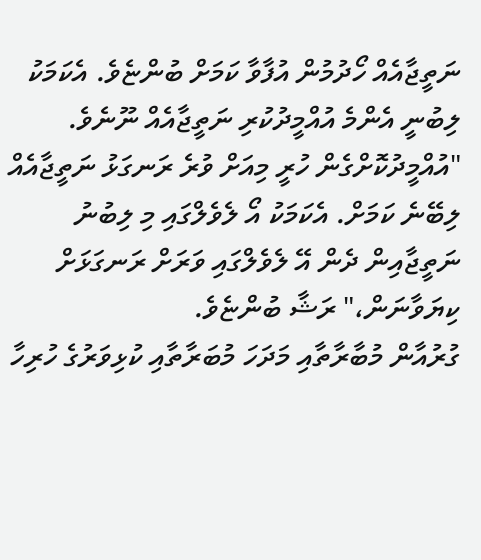ނަތީޖާއެއް ހޯދުމުން އުފާވާ ކަމަށް ބުންޏެވެ. އެކަމަކު ލިބުނީ އެންމެ އުއްމީދުކުރި ނަތީޖާއެއް ނޫނެވެ.
"އުއްމީދުކޮށްގެން ހުރީ މިއަށް ވުރެ ރަނގަޅު ނަތީޖާއެއް ލިބޭނެ ކަމަށް. އެކަމަކު އޯ ލެވެލްގައި މި ލިބުނު ނަތީޖާއިން ދެން އޭ ލެވެލްގައި ވަރަށް ރަނގަޅަށް ކިޔަވާނަން،" ރަޝާ ބުންޏެވެ.
ގުރުއާން މުބާރާތާއި މަދަހަ މުބަރާތާއި ކުޅިވަރުގެ ހުރިހާ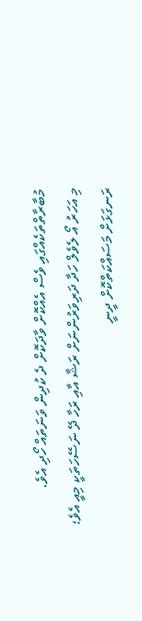މުބާރާތްތަކެއްގައި ވެސް އެއްކޮށް ވާދަކޮށް ދެ ކުދިން ވަނަތައް ހޯދި އެވެ.
މި އަހަރު އޯ ލެވެލް ހަދާ ދަރިވަރުންނަށް ރަޝާ އާއި ރަހާ ދޭ ނަސޭހަތަކީ މިއީ އެވެ؛ ރަނގަޅަށް މަސައްކަތްކޮށް ދީނީ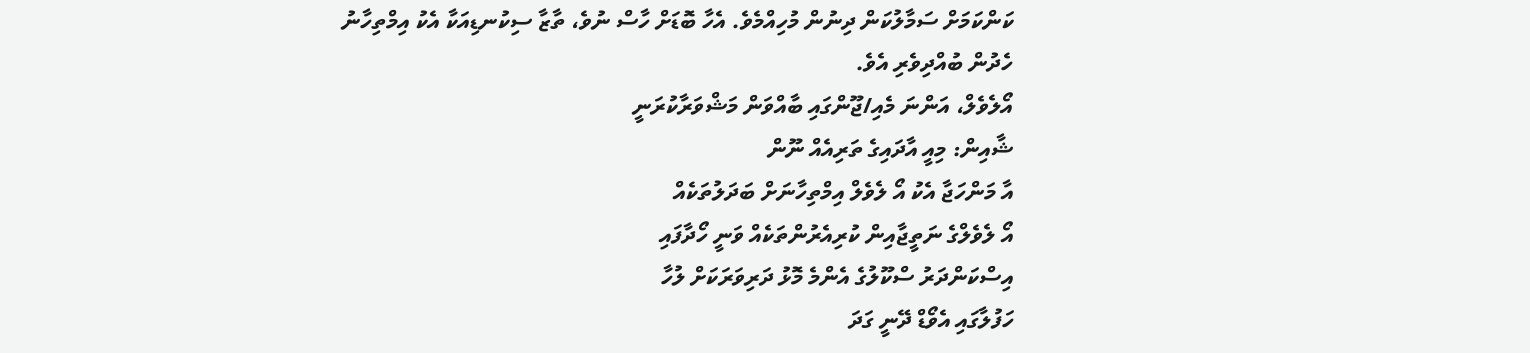ކަންކަމަށް ސަމާލުކަން ދިނުން މުހިއްމެވެ. އެހާ ބޮޑަށް ހާސް ނުވެ، ތާޒާ ސިކުނޑިއަކާ އެކު އިމްތިހާނު ހެދުން ބުއްދިވެރި އެވެ.
އޯލެވެލް، އަންނަ މެއި/ޖޫންގައި ބާއްވަން މަޝްވަރާކުރަނީ
ޝާއިން: މިއީ އާދައިގެ ތަރިއެއް ނޫން
އާ މަންހަޖާ އެކު އޯ ލެވެލް އިމްތިހާނަށް ބަދަލުތަކެއް
އޯ ލެވެލްގެ ނަތީޖާއިން ކުރިއެރުންތަކެއް ވަނީ ހޯދާފައި
އިސްކަންދަރު ސްކޫލުގެ އެންމެ މޮޅު ދަރިވަރަކަށް ލުހާ
ހަފުލާގައި އެވޯޑް ދޭނީ ގަދަ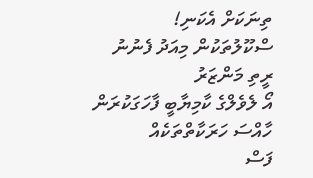ތިނަކަށް އެކަނި!
ސްކޫލުތަކުން މިއަދު ފެނުނު ރީތި މަންޒަރު
އޯ ލެވެލްގެ ކާމިޔާބީ ފާހަގަކުރަން ހާއްސަ ހަރަކާތްތަކެއް
ފަސް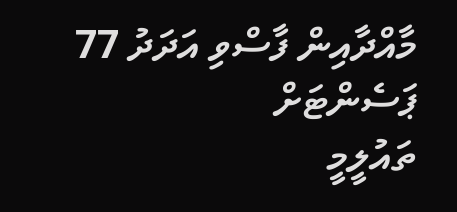މާއްދާއިން ފާސްވި އަދަދު 77 ޕަސެންޓަށް
ތައުލީމީ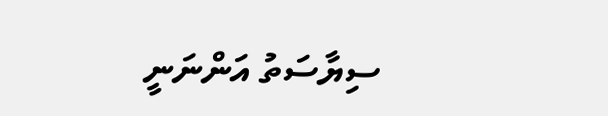ސިޔާސަތު އަންނަނީ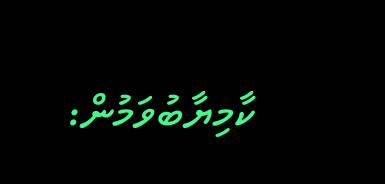ކާމިޔާބުވަމުން: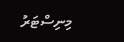މިނިސްޓަރު